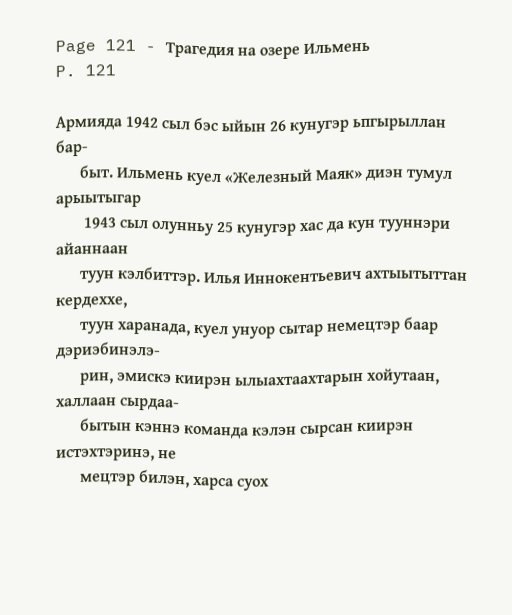Page 121 - Трагедия на озере Ильмень
P. 121

Армияда 1942 сыл бэс ыйын 26 кунугэр ьпгырыллан бар-
      быт. Ильмень куел «Железный Маяк» диэн тумул арыытыгар
       1943 сыл олунньу 25 кунугэр хас да кун тууннэри айаннаан
      туун кэлбиттэр. Илья Иннокентьевич ахтыытыттан кердеххе,
      туун харанада, куел унуор сытар немецтэр баар дэриэбинэлэ-
      рин, эмискэ киирэн ылыахтаахтарын хойутаан, халлаан сырдаа-
      бытын кэннэ команда кэлэн сырсан киирэн истэхтэринэ, не
      мецтэр билэн, харса суох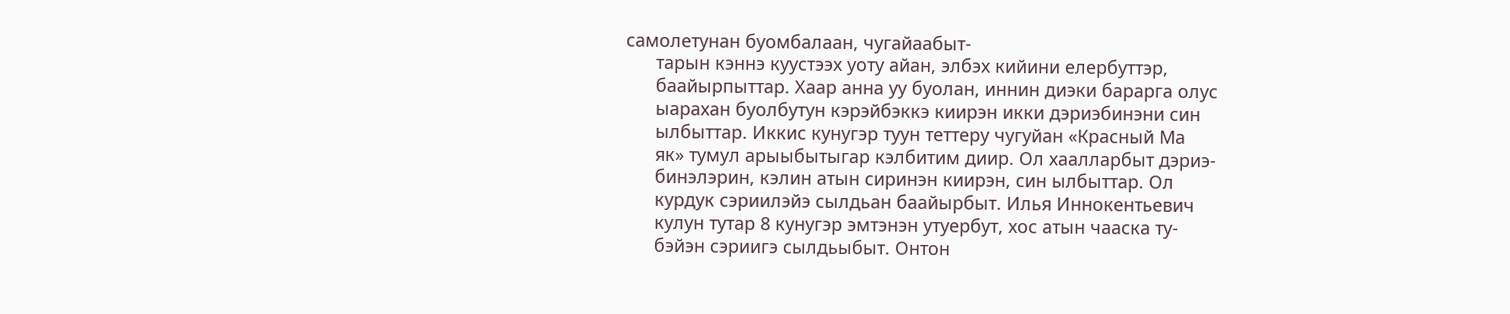самолетунан буомбалаан, чугайаабыт-
      тарын кэннэ куустээх уоту айан, элбэх кийини елербуттэр,
      баайырпыттар. Хаар анна уу буолан, иннин диэки барарга олус
      ыарахан буолбутун кэрэйбэккэ киирэн икки дэриэбинэни син
      ылбыттар. Иккис кунугэр туун теттеру чугуйан «Красный Ма
      як» тумул арыыбытыгар кэлбитим диир. Ол хаалларбыт дэриэ-
      бинэлэрин, кэлин атын сиринэн киирэн, син ылбыттар. Ол
      курдук сэриилэйэ сылдьан баайырбыт. Илья Иннокентьевич
      кулун тутар 8 кунугэр эмтэнэн утуербут, хос атын чааска ту-
      бэйэн сэриигэ сылдьыбыт. Онтон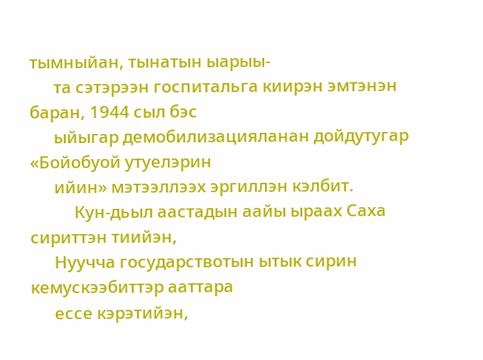тымныйан, тынатын ыарыы-
      та сэтэрээн госпитальга киирэн эмтэнэн баран, 1944 сыл бэс
      ыйыгар демобилизацияланан дойдутугар «Бойобуой утуелэрин
      ийин» мэтээллээх эргиллэн кэлбит.
           Кун-дьыл аастадын аайы ыраах Саха сириттэн тиийэн,
      Нуучча государствотын ытык сирин кемускээбиттэр ааттара
      ессе кэрэтийэн,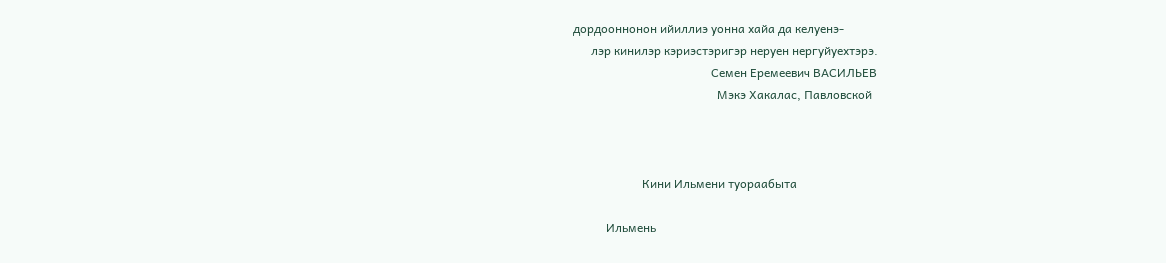дордооннонон ийиллиэ уонна хайа да келуенэ-
      лэр кинилэр кэриэстэригэр неруен нергуйуехтэрэ.
                                              Семен Еремеевич ВАСИЛЬЕВ
                                                Мэкэ Хакалас, Павловской



                       Кини Ильмени туораабыта

           Ильмень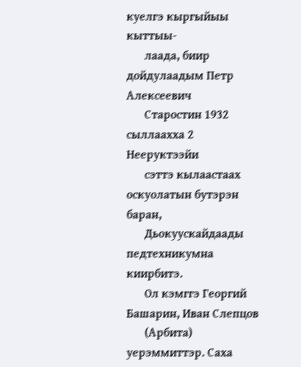куелгэ кыргыйыы кыттыы-
      лаада, биир дойдулаадым Петр Алексеевич
      Старостин 1932 сыллаахха 2 Нееруктээйи
      сэттэ кылаастаах оскуолатын бутэрэн баран,
      Дьокуускайдаады педтехникумна киирбитэ.
      Ол кэмггэ Георгий Башарин, Иван Слепцов
      (Арбита) уерэммиттэр. Саха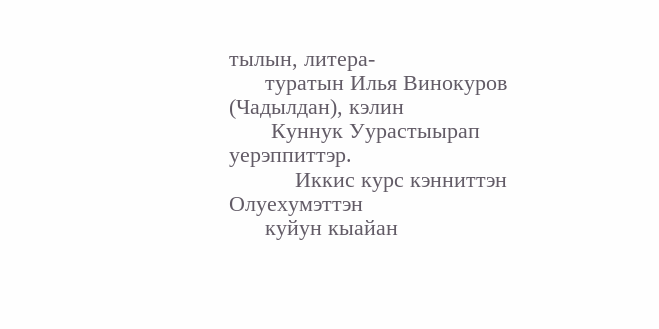тылын, литера-
      туратын Илья Винокуров (Чадылдан), кэлин
       Куннук Уурастыырап уерэппиттэр.
           Иккис курс кэнниттэн Олуехумэттэн
      куйун кыайан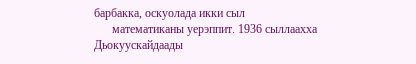барбакка, оскуолада икки сыл
      математиканы уерэппит. 1936 сыллаахха Дьокуускайдаады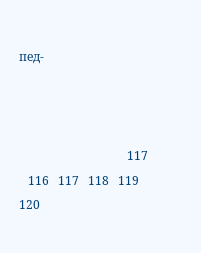пед-



                                    117
   116   117   118   119   120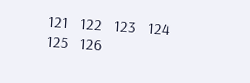121   122   123   124   125   126